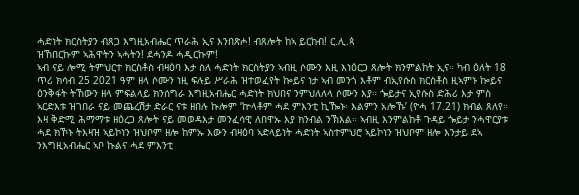ሓድነት ክርስትያን ብጸጋ እግዚአብሔር ጥራሕ ኢና እንበጽሖ! ብጸሎት ከኣ ይርከብ! ር.ሊ.ጳ
ዝኸበርኩም ኣሕዋትን ኣሓትን! ደሓንዶ ሓዲርኩም!
ኣብ ናይ ሎሚ ትምህርተ ክርስቶስ ብዛዕባ እታ ስለ ሓድነት ክርስትያን ኣብዚ ሶሙን እዚ እነዕርጋ ጸሎት ክንምልከት ኢና። ካብ ዕለት 18 ጥሪ ክሳብ 25 2021 ዓም ዘላ ሶሙን ነዚ ፍሉይ ሥራሕ ዝተወፈየት ኰይና ነታ ኣብ መንጎ እቶም ብኢየሱስ ክርስቶስ ዚኣምኑ ኰይና ዕንቅፋት ትኸውን ዘላ ምፍልላይ ክንሰግራ እግዚአብሔር ሓድነት ክህበና ንምህለለላ ሶሙን እያ። ጐይታና ኢየሱስ ድሕሪ እታ ምስ ኣርድእቱ ዝገበራ ናይ መጨረሽታ ድራር ናቱ ዘበሉ ኩሎም ‘ኵላቶም ሓደ ምእንቲ ኪዀኑ፡ እልምን አሎኹ’ (ዮሓ 17.21) ክብል ጸለየ። እዛ ቅድሚ ሕማማቱ ዘዕረጋ ጸሎት ናይ መወዳእታ መንፈሳዊ ለበዋኡ እያ ክንብል ንኽእል። ኣብዚ እንምልከቶ ጉዳይ ጐይታ ንሓዋርያቱ ሓደ ክኾኑ ትእዛዝ ኣይኮነን ዝህቦም ዘሎ ከምኡ እውን ብዛዕባ ኣድላይነት ሓድነት ኣስተምህሮ ኣይኮነን ዝህቦም ዘሎ እንታይ ደኣ ንእግዚአብሔር ኣቦ ኩልና ሓደ ምእንቲ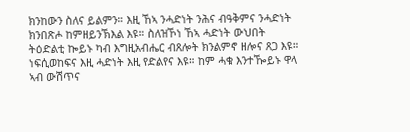ክንከውን ስለና ይልምን። እዚ ኸኣ ንሓድነት ንሕና ብዓቅምና ንሓድነት ክንበጽሖ ከምዘይንኽእል እዩ። ስለዝኾነ ኸኣ ሓድነት ውህበት ትዕድልቲ ኰይኑ ካብ እግዚአብሔር ብጸሎት ክንልምኖ ዘሎና ጸጋ እዩ።
ነፍሲወከፍና እዚ ሓድነት እዚ የድልየና እዩ። ከም ሓቁ እንተዀይኑ ዋላ ኣብ ውሽጥና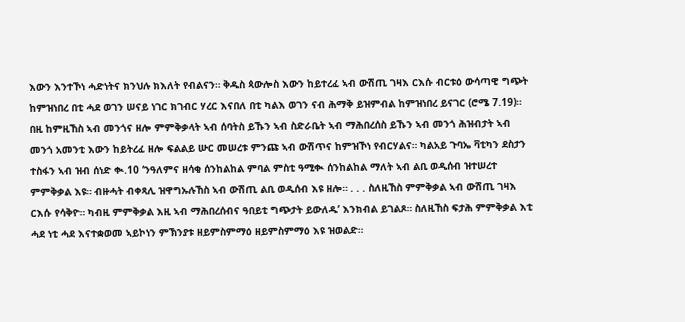እውን እንተኾነ ሓድነትና ክንህሉ ክእለት የብልናን። ቅዱስ ጳውሎስ እውን ከይተረፈ ኣብ ውሽጢ ገዛእ ርእሱ ብርቱዕ ውሳጣዊ ግጭት ከምዝነበረ በቲ ሓደ ወገን ሠናይ ነገር ክገብር ሃረር እናበለ በቲ ካልእ ወገን ናብ ሕማቅ ይዝምብል ከምዝነበረ ይናገር (ሮሜ 7.19)። በዚ ከምዚኸስ ኣብ መንጎና ዘሎ ምምቅቃላት ኣብ ሰባትስ ይኹን ኣብ ስድራቤት ኣብ ማሕበረሰስ ይኹን ኣብ መንጎ ሕዝብታት ኣብ መንጎ አመንቲ እውን ከይትረፈ ዘሎ ፍልልይ ሡር መሠረቱ ምንጩ ኣብ ውሽጥና ከምዝኾነ የብርሃልና። ካልአይ ጉባኤ ቫቲካን ደስታን ተስፋን ኣብ ዝብ ሰነድ ቊ.10 ‘ንዓለምና ዘሳቂ ሰንከልከል ምባል ምስቲ ዓሚቊ ሰንከልከል ማለት ኣብ ልቢ ወዲሰብ ዝተሠረተ ምምቅቃል እዩ። ብዙሓት ብቀጻሊ ዝዋግኡሉኸስ ኣብ ውሽጢ ልቢ ወዲሰብ እዩ ዘሎ። . . . ስለዚኸስ ምምቅቃል ኣብ ውሽጢ ገዛእ ርእሱ የሳቅዮ። ካብዚ ምምቅቃል እዚ ኣብ ማሕበረሰብና ዓበይቲ ግጭታት ይውለዱ’ እንክብል ይገልጾ። ስለዚኸስ ፍታሕ ምምቅቃል እቲ ሓደ ነቲ ሓደ እናተቋወመ ኣይኮነን ምኽንያቱ ዘይምስምማዕ ዘይምስምማዕ እዩ ዝወልድ።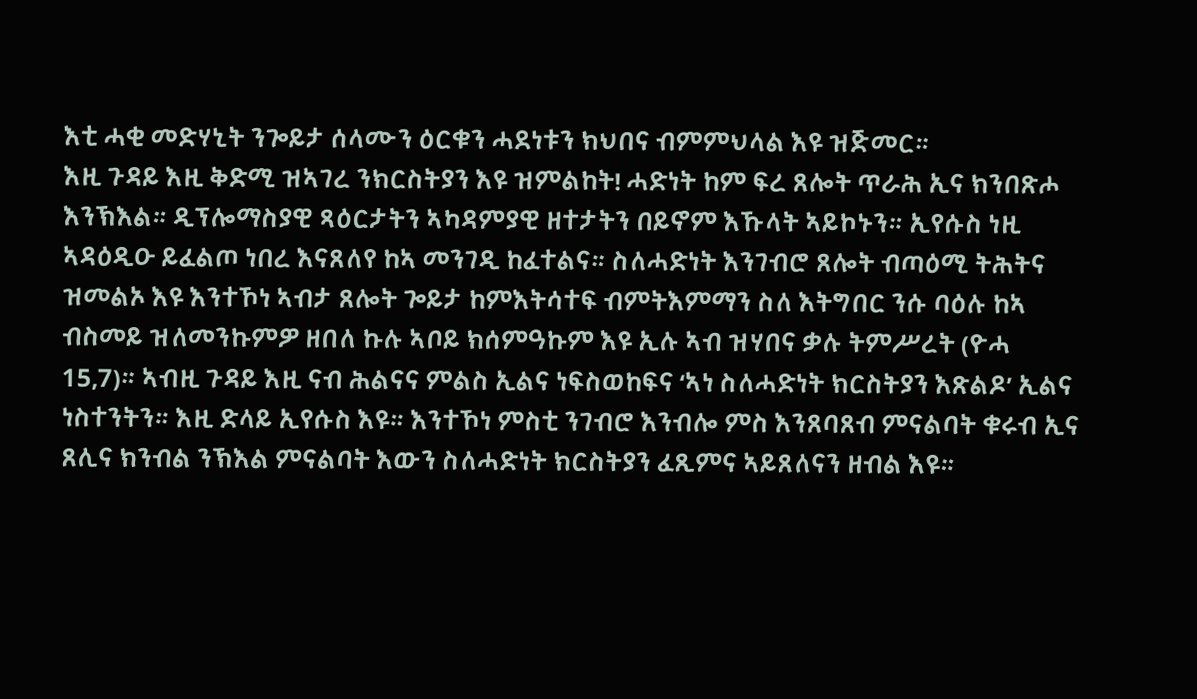እቲ ሓቂ መድሃኒት ንጐይታ ሰላሙን ዕርቁን ሓደነቱን ክህበና ብምምህላል እዩ ዝጅመር።
እዚ ጉዳይ እዚ ቅድሚ ዝኣገረ ንክርስትያን እዩ ዝምልከት! ሓድነት ከም ፍረ ጸሎት ጥራሕ ኢና ክንበጽሖ እንኽእል። ዲፕሎማስያዊ ጻዕርታትን ኣካዳምያዊ ዘተታትን በይኖም እኹላት ኣይኮኑን። ኢየሱስ ነዚ ኣዳዕዲዑ ይፈልጦ ነበረ እናጸለየ ከኣ መንገዲ ከፈተልና። ስለሓድነት እንገብሮ ጸሎት ብጣዕሚ ትሕትና ዝመልኦ እዩ እንተኾነ ኣብታ ጸሎት ጐይታ ከምእትሳተፍ ብምትእምማን ስለ እትግበር ንሱ ባዕሉ ከኣ ብስመይ ዝለመንኩምዎ ዘበለ ኩሉ ኣቦይ ክሰምዓኩም እዩ ኢሉ ኣብ ዝሃበና ቃሉ ትምሥረት (ዮሓ 15,7)። ኣብዚ ጉዳይ እዚ ናብ ሕልናና ምልስ ኢልና ነፍስወከፍና ‘ኣነ ስለሓድነት ክርስትያን እጽልዶ’ ኢልና ነስተንትን። እዚ ድላይ ኢየሱስ እዩ። እንተኾነ ምስቲ ንገብሮ እንብሎ ምስ እንጸባጸብ ምናልባት ቁሩብ ኢና ጸሊና ክንብል ንኽእል ምናልባት እውን ስለሓድነት ክርስትያን ፈጺምና ኣይጸለናን ዘብል እዩ።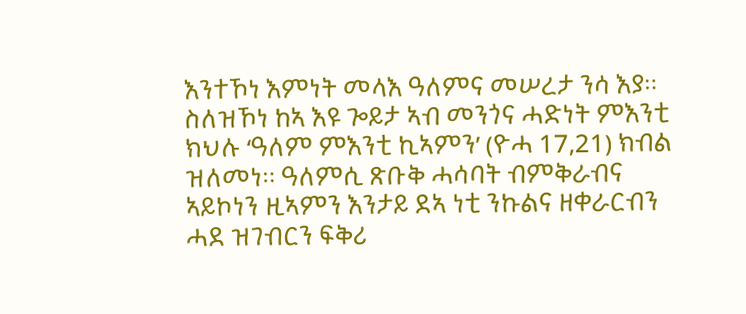እንተኾነ እምነት መላእ ዓለምና መሠረታ ንሳ እያ። ስለዝኾነ ከኣ እዩ ጐይታ ኣብ መንጎና ሓድነት ምእንቲ ክህሉ ‘ዓለም ምእንቲ ኪኣምን’ (ዮሓ 17,21) ክብል ዝለመነ። ዓለምሲ ጽቡቅ ሓሳባት ብምቅራብና ኣይኮነን ዚኣምን እንታይ ደኣ ነቲ ንኩልና ዘቀራርብን ሓደ ዝገብርን ፍቅሪ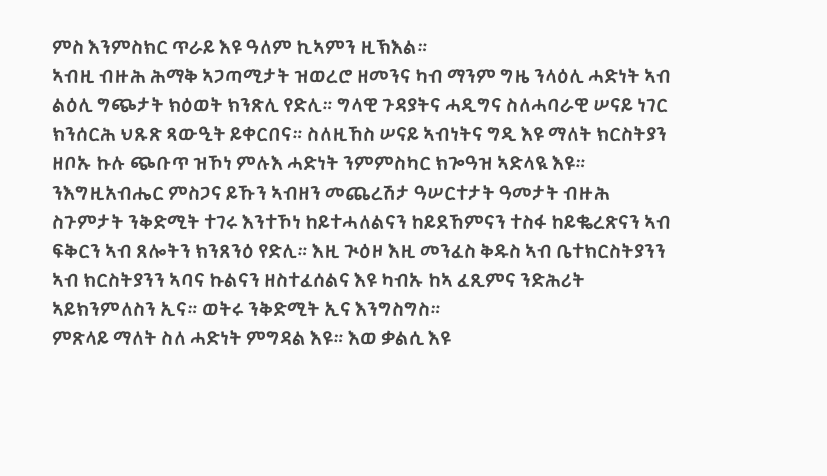ምስ እንምስክር ጥራይ እዩ ዓለም ኪኣምን ዚኽእል።
ኣብዚ ብዙሕ ሕማቅ ኣጋጣሚታት ዝወረሮ ዘመንና ካብ ማንም ግዜ ንላዕሊ ሓድነት ኣብ ልዕሊ ግጭታት ክዕወት ክንጽሊ የድሊ። ግላዊ ጉዳያትና ሓዲግና ስለሓባራዊ ሠናይ ነገር ክንሰርሕ ህጹጽ ጻውዒት ይቀርበና። ስለዚኸስ ሠናይ ኣብነትና ግዲ እዩ ማለት ክርስትያን ዘቦኡ ኩሉ ጭቡጥ ዝኾነ ምሉእ ሓድነት ንምምስካር ክጐዓዝ ኣድላዪ እዩ። ንእግዚአብሔር ምስጋና ይኹን ኣብዘን መጨረሽታ ዓሠርተታት ዓመታት ብዙሕ ስጉምታት ንቅድሚት ተገሩ እንተኾነ ከይተሓለልናን ከይደኸምናን ተስፋ ከይቈረጽናን ኣብ ፍቅርን ኣብ ጸሎትን ክንጸንዕ የድሊ። እዚ ጒዕዞ እዚ መንፈስ ቅዱስ ኣብ ቤተክርስትያንን ኣብ ክርስትያንን ኣባና ኩልናን ዘስተፈሰልና እዩ ካብኡ ከኣ ፈጺምና ንድሕሪት ኣይክንምለስን ኢና። ወትሩ ንቅድሚት ኢና እንግስግስ።
ምጽላይ ማለት ስለ ሓድነት ምግዳል እዩ። እወ ቃልሲ እዩ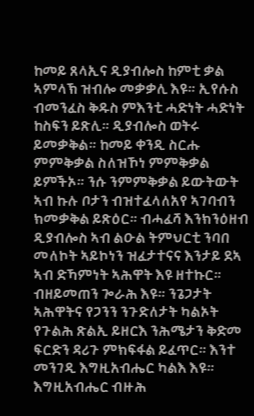ከመይ ጸላኢና ዲያብሎስ ከምቲ ቃል ኣምላኽ ዝብሎ መቃቃሊ እዩ። ኢየሱስ ብመንፈስ ቅዱስ ምእንቲ ሓድነት ሓድነት ከስፍን ይጽሊ። ዲያብሎስ ወትሩ ይመቃቅል። ከመይ ቀንዲ ስርሑ ምምቅቃል ስለዝኾነ ምምቅቃል ይምችኦ። ንሱ ንምምቅቃል ይውትውት ኣብ ኩሉ ቦታን ብዝተፈላለአየ ኣገባብን ክመቃቅል ይጽዕር። ብሓፈሻ እንክንዕዘብ ዲያብሎስ ኣብ ልዑል ትምህርቲ ንባበ መለኮት ኣይኮነን ዝፈታተናና እንታይ ደኣ ኣብ ድኻምነት ኣሕዋት እዩ ዘተኩር። ብዘይመጠን ጐራሕ እዩ። ንጌጋታት ኣሕዋትና የጋንን ንጉድለታት ካልኦት የጉልሕ ጽልኢ ይዘርእ ንሕሜታን ቅድመ ፍርድን ዳሪጉ ምክፍፋል ይፈጥር። እንተ መንገዲ እግዚአብሔር ካልእ እዩ። እግዚአብሔር ብዙሕ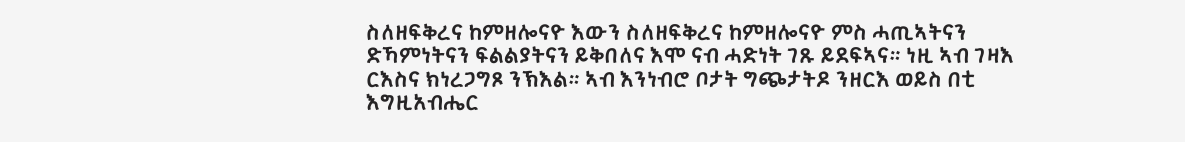ስለዘፍቅረና ከምዘሎናዮ እውን ስለዘፍቅረና ከምዘሎናዮ ምስ ሓጢኣትናን ድኻምነትናን ፍልልያትናን ይቅበለና እሞ ናብ ሓድነት ገጹ ይደፍኣና። ነዚ ኣብ ገዛእ ርእስና ክነረጋግጾ ንኽእል። ኣብ እንነብሮ ቦታት ግጭታትዶ ንዘርእ ወይስ በቲ እግዚአብሔር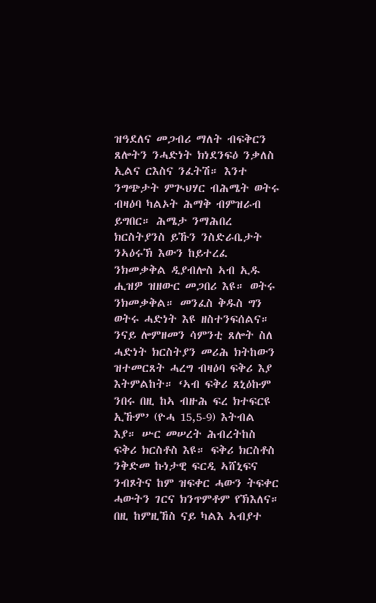ዝዓደለና መጋብሪ ማለት ብፍቅርን ጸሎትን ንሓድነት ክነደንፍዕ ንቃለስ ኢልና ርእስና ንፈትሽ። እንተ ንግጭታት ምጒህሃር ብሕሜት ወትሩ ብዛዕባ ካልኦት ሕማቅ ብምዝራብ ይግበር። ሕሜታ ንማሕበረ ክርስትያንስ ይኹን ንስድራቤታት ንኣዕሩኽ እውን ከይተረፈ ንክመቃቅል ዲያብሎስ ኣብ ኢዱ ሒዝዎ ዝዘውር መጋበሪ እዩ። ወትሩ ንክመቃቅል። መንፈስ ቅዱስ ግን ወትሩ ሓድነት እዩ ዘስተንፍሰልና።
ንናይ ሎምዘመን ሳምንቲ ጸሎት ስለ ሓድነት ክርስትያን መሪሕ ክትከውን ዝተመርጸት ሓረግ ብዛዕባ ፍቅሪ እያ እትምልከት። ‘ኣብ ፍቅሪ ጸኒዕኩም ንበሩ በዚ ከኣ ብዙሕ ፍረ ክተፍርዩ ኢኹም’ (ዮሓ 15,5-9) እትብል እያ። ሡር መሠረት ሕብረትከስ ፍቅሪ ክርስቶስ እዩ። ፍቅሪ ክርስቶስ ንቅድመ ኩነታዊ ፍርዲ ኣሸኒፍና ንብጾትና ከም ዝፍቀር ሓውን ትፍቀር ሓውትን ገርና ክንጥምቶም የኽእለና። በዚ ከምዚኸስ ናይ ካልእ ኣብያተ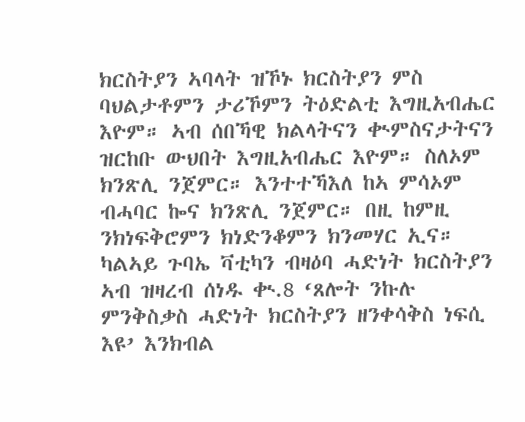ክርስትያን ኣባላት ዝኾኑ ክርስትያን ምስ ባህልታቶምን ታሪኾምን ትዕድልቲ እግዚአብሔር እዮም። ኣብ ሰበኻዊ ክልላትናን ቊምስናታትናን ዝርከቡ ውህበት እግዚአብሔር እዮም። ስለኦም ክንጽሊ ንጀምር። እንተተኻእለ ከኣ ምሳኦም ብሓባር ኰና ክንጽሊ ንጀምር። በዚ ከምዚ ንክነፍቅሮምን ክነድንቆምን ክንመሃር ኢና። ካልኣይ ጉባኤ ቫቲካን ብዛዕባ ሓድነት ክርስትያን ኣብ ዝዛረብ ሰነዱ ቊ.8 ‘ጸሎት ንኩሉ ምንቅስቃስ ሓድነት ክርስትያን ዘንቀሳቅስ ነፍሲ እዩ’ እንክብል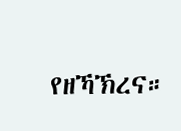የዘኻኽረና።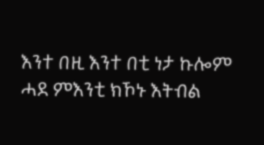እንተ በዚ እንተ በቲ ነታ ኩሎም ሓደ ምእንቲ ክኾኑ እትብል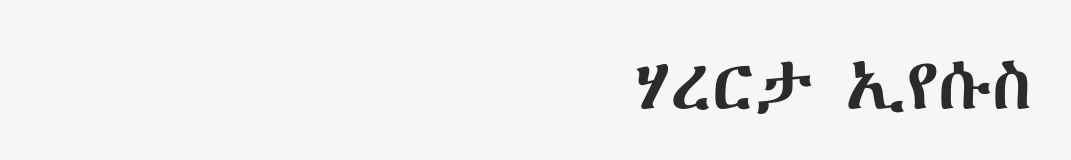ሃረርታ ኢየሱስ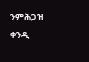ንምሕጋዝ ቀንዲ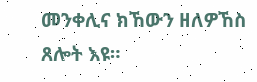መንቀሊና ክኸውን ዘለዎኸስ ጸሎት እዩ።